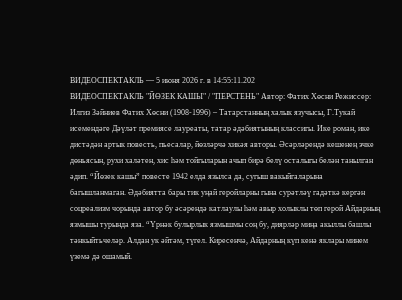ВИДЕОСПЕКТАКЛЬ — 5 июня 2026 г. в 14:55:11.202
ВИДЕОСПЕКТАКЛЬ "ЙӨЗЕК КАШЫ" / "ПЕРСТЕНЬ" Автор: Фатих Хөсни Режиссер: Илгиз Зәйниев Фатих Хөсни (1908-1996) – Татарстанның халык язучысы, Г.Тукай исемендәге Дәүләт премиясе лауреаты, татар әдәбиятының классигы. Ике роман, ике дистәдән артык повесть, пьесалар, йөзләрчә хикәя авторы. Әсәрләрендә кешенең эчке дөньясын, рухи халәтен, хис һәм тойгыларын ачып бирә белү осталыгы белән танылган әдип. “Йөзек кашы” повесте 1942 елда язылса да, сугыш вакыйгаларына багышланмаган. Әдәбиятта бары тик уңай геройларны гына сурәтләү гадәткә кергән соцреализм чорында автор бу әсәрендә катлаулы һәм авыр холыклы төп герой Айдарның язмышы турында яза. “Үрнәк булырлык язмышмы соң бу, диярләр миңа акыллы башлы тәнкыйтьчеләр. Алдан ук әйтәм, түгел. Киресенчә, Айдарның күп кенә яклары минем үземә дә ошамый.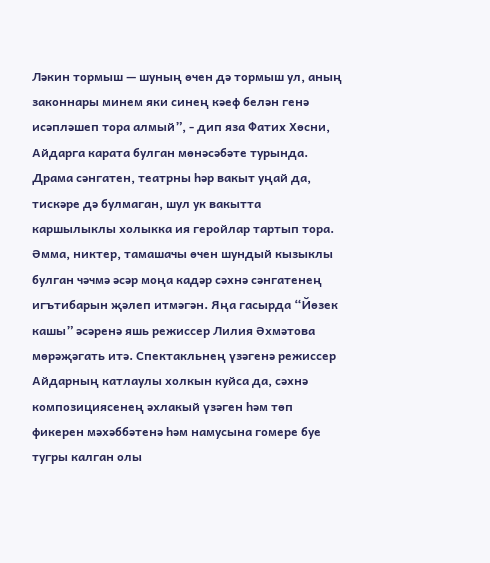Ләкин тормыш — шуның өчен дә тормыш ул, аның законнары минем яки синең кәеф белән генә исәпләшеп тора алмый”, - дип яза Фатих Хөсни, Айдарга карата булган мөнәсәбәте турында. Драма сәнгатен, театрны һәр вакыт уңай да, тискәре дә булмаган, шул ук вакытта каршылыклы холыкка ия геройлар тартып тора. Әмма, никтер, тамашачы өчен шундый кызыклы булган чәчмә әсәр моңа кадәр сәхнә сәнгатенең игътибарын җәлеп итмәгән. Яңа гасырда “Йөзек кашы” әсәренә яшь режиссер Лилия Әхмәтова мөрәҗәгать итә. Спектакльнең үзәгенә режиссер Айдарның катлаулы холкын куйса да, сәхнә композициясенең әхлакый үзәген һәм төп фикерен мәхәббәтенә һәм намусына гомере буе тугры калган олы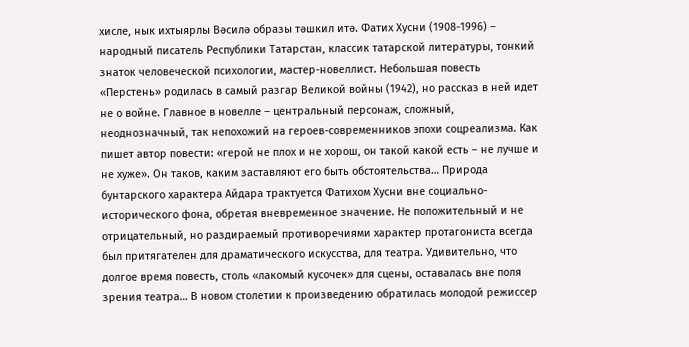хисле, нык ихтыярлы Вәсилә образы тәшкил итә. Фатих Хусни (1908-1996) – народный писатель Республики Татарстан, классик татарской литературы, тонкий знаток человеческой психологии, мастер-новеллист. Небольшая повесть «Перстень» родилась в самый разгар Великой войны (1942), но рассказ в ней идет не о войне. Главное в новелле – центральный персонаж, сложный, неоднозначный, так непохожий на героев-современников эпохи соцреализма. Как пишет автор повести: «герой не плох и не хорош, он такой какой есть – не лучше и не хуже». Он таков, каким заставляют его быть обстоятельства… Природа бунтарского характера Айдара трактуется Фатихом Хусни вне социально-исторического фона, обретая вневременное значение. Не положительный и не отрицательный, но раздираемый противоречиями характер протагониста всегда был притягателен для драматического искусства, для театра. Удивительно, что долгое время повесть, столь «лакомый кусочек» для сцены, оставалась вне поля зрения театра… В новом столетии к произведению обратилась молодой режиссер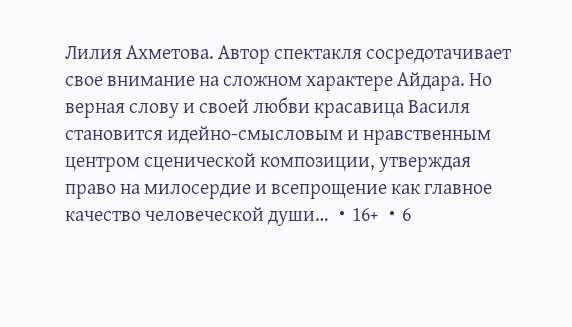Лилия Ахметова. Автор спектакля сосредотачивает свое внимание на сложном характере Айдара. Но верная слову и своей любви красавица Василя становится идейно-смысловым и нравственным центром сценической композиции, утверждая право на милосердие и всепрощение как главное качество человеческой души… ・16+ ・6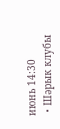июнь 14:30 ・Шәрык клубы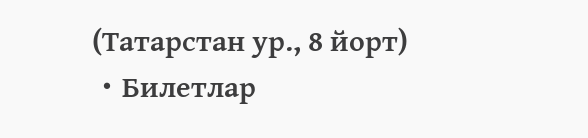(Татарстан ур., 8 йорт) ・Билетлар